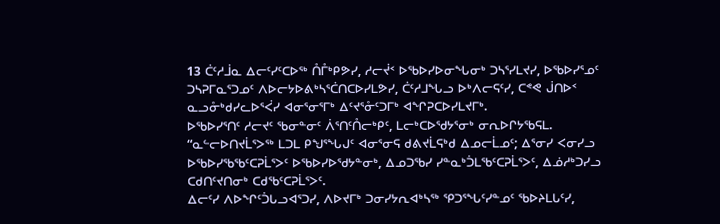13 ᑖᑦᓱᒨᓇ ᐃᓕᑦᓯᑦᑕᐅᖅ ᑍᒤᒃᑭᕗᓯ, ᓱᓕᔫᑉ ᐅᖃᐅᓯᐅᓂᖓᓂᒃ ᑐᓴᕐᓯᒪᔪᓯ, ᐅᖃᐅᓯᕐᓄᑦ ᑐᓴᕈᒥᓇᕐᑐᓄᑦ ᐱᐅᓕᔭᐅᕕᒃᓴᕐᑖᑎᑕᐅᓯᒪᕗᓯ, ᑖᑦᓱᒧᖓᓗ ᐅᒃᐱᓕᕋᑦᓯ, ᑕᕝᕙ ᒎᑎᐅᑉ ᓇᓗᓁᒃᑯᓯᓚᐅᕐᐹᓯ ᐊᓂᕐᓂᕐᒥᒃ ᐃᑦᔪᕐᓁᑦᑐᒥᒃ ᐊᖏᕈᑕᐅᓯᒪᔪᒥᒃ.
ᐅᖃᐅᓯᕐᑎᑦ ᓱᓕᔪᑦ ᖃᓂᓐᓂᑦ ᐲᕐᑎᑦᑍᓕᒃᑭᑦ, ᒪᓕᒃᑕᐅᖁᔭᕐᓂᒃ ᓂᕆᐅᒋᔭᖃᕋᒪ.
“ᓇᓪᓕᐅᑎᔪᒫᕐᐳᖅ ᒪᑐᒪ ᑭᖑᕐᖓᒍᑦ ᐊᓂᕐᓂᕋ ᑯᕕᔪᒫᕋᒃᑯ ᐃᓄᓕᒫᓄᑦ; ᐃᕐᓂᓯ ᐸᓂᓯᓗ ᐅᖃᐅᓯᖃᖃᑦᑕᕈᒫᕐᐳᑦ ᐅᖃᐅᓯᐅᖁᔭᓐᓂᒃ, ᐃᓄᑐᖃᓯ ᓯᓐᓇᒃᑑᒪᖃᑦᑕᕈᒫᕐᐳᑦ, ᐃᓅᓱᒃᑐᓯᓗ ᑕᑯᑎᑦᔪᑎᓂᒃ ᑕᑯᖃᑦᑕᕈᒫᕐᐳᑦ.
ᐃᓕᑦᓯ ᐱᐅᖏᑦᑑᒐᓗᐊᕐᑐᓯ, ᐱᐅᔪᒥᒃ ᑐᓂᓯᔭᕆᐊᒃᓴᖅ ᕿᑐᕐᖓᑦᓯᓐᓄᑦ ᖃᐅᔨᒪᒐᑦᓯ,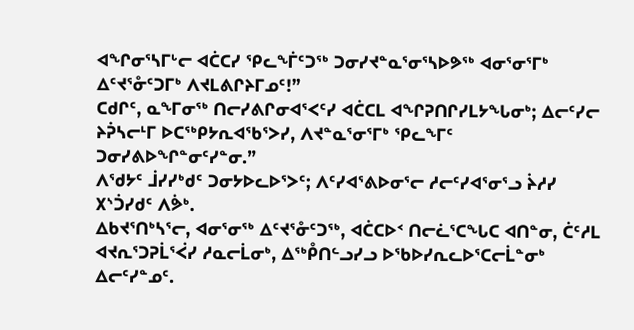ᐊᖏᓂᕐᓴᒥᒡᓕ ᐊᑖᑕᓯ ᕿᓚᖕᒦᑦᑐᖅ ᑐᓂᓯᔪᓐᓇᕐᓂᕐᓴᐅᕗᖅ ᐊᓂᕐᓂᕐᒥᒃ ᐃᑦᔪᕐᓁᑦᑐᒥᒃ ᐱᔪᒪᕕᒋᔨᒥᓄᑦ!”
ᑕᑯᒋᑦ, ᓇᖕᒥᓂᖅ ᑎᓕᓯᕕᒋᓂᐊᕐᐸᑦᓯ ᐊᑖᑕᒪ ᐊᖏᕈᑎᒋᓯᒪᔭᖓᓂᒃ; ᐃᓕᑦᓯᓕ ᔨᕉᓴᓕᒻᒥ ᐅᑕᖅᑭᔭᕆᐊᖃᕐᐳᓯ, ᐱᔪᓐᓇᕐᓂᕐᒥᒃ ᕿᓚᖕᒥᑦ ᑐᓂᓯᕕᐅᖏᓐᓂᑦᓯᓐᓂ.”
ᐱᖁᔭᑦ ᒨᓯᓯᒃᑯᑦ ᑐᓂᔭᐅᓚᐅᕐᐳᑦ; ᐱᑦᓯᐊᕐᕕᐅᓂᕐᓕ ᓱᓕᑦᓯᐊᕐᓂᕐᓗ ᔩᓱᓯ ᙭ᔅᑑᓯᑯᑦ ᐱᕘᒃ.
ᐃᑲᔪᕐᑎᒃᓴᕐᓕ, ᐊᓂᕐᓂᖅ ᐃᑦᔪᕐᓁᑦᑐᖅ, ᐊᑖᑕᐅᑉ ᑎᓕᓛᕐᑕᖓᑕ ᐊᑎᓐᓂ, ᑖᑦᓱᒪ ᐊᔪᕆᕐᑐᕈᒫᕐᐹᓯ ᓱᓇᓕᒫᓂᒃ, ᐃᖅᑬᑎᓪᓗᓯᓗ ᐅᖃᐅᓯᕆᓚᐅᕐᑕᓕᒫᓐᓂᒃ ᐃᓕᑦᓯᓐᓄᑦ.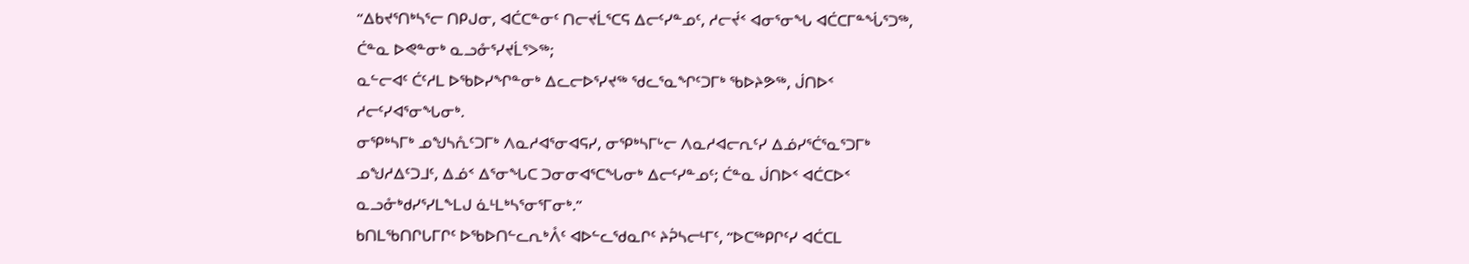“ᐃᑲᔪᕐᑎᒃᓴᕐᓕ ᑎᑭᒍᓂ, ᐊᑖᑕᓐᓂᑦ ᑎᓕᔪᒫᕐᑕᕋ ᐃᓕᑦᓯᓐᓄᑦ, ᓱᓕᔫᑉ ᐊᓂᕐᓂᖓ ᐊᑖᑕᒥᓐᖔᕐᑐᖅ, ᑖᓐᓇ ᐅᕙᓐᓂᒃ ᓇᓗᓁᕐᓯᔪᒫᕐᐳᖅ;
ᓇᓪᓕᐊᑦ ᑖᑦᓱᒪ ᐅᖃᐅᓯᖏᓐᓂᒃ ᐃᓚᓕᐅᕐᓯᔪᖅ ᖁᓚᕐᓇᖏᑦᑐᒥᒃ ᖃᐅᔨᕗᖅ, ᒎᑎᐅᑉ ᓱᓕᑦᓯᐊᕐᓂᖓᓂᒃ.
ᓂᕿᒃᓴᒥᒃ ᓄᖑᓴᕅᑦᑐᒥᒃ ᐱᓇᓱᐊᕐᓂᐊᕋᓯ, ᓂᕿᒃᓴᒥᒡᓕ ᐱᓇᓱᐊᓕᕆᑦᓯ ᐃᓅᓯᕐᑖᕐᓇᕐᑐᒥᒃ ᓄᖑᓱᐃᑦᑐᒧᑦ, ᐃᓅᑉ ᐃᕐᓂᖓᑕ ᑐᓂᓂᐊᕐᑕᖓᓂᒃ ᐃᓕᑦᓯᓐᓄᑦ; ᑖᓐᓇ ᒎᑎᐅᑉ ᐊᑖᑕᐅᑉ ᓇᓗᓁᒃᑯᓯᕐᓯᒪᖕᒪᒍ ᓈᒻᒪᒃᓴᕐᓂᕐᒥᓂᒃ.”
ᑲᑎᒪᖃᑎᒋᒐᒥᒋᑦ ᐅᖃᐅᑎᓪᓚᕆᒃᐰᑦ ᐊᐅᓪᓚᖁᓇᒋᑦ ᔨᕉᓴᓕᒻᒥᑦ, “ᐅᑕᖅᑭᒋᑦᓯ ᐊᑖᑕᒪ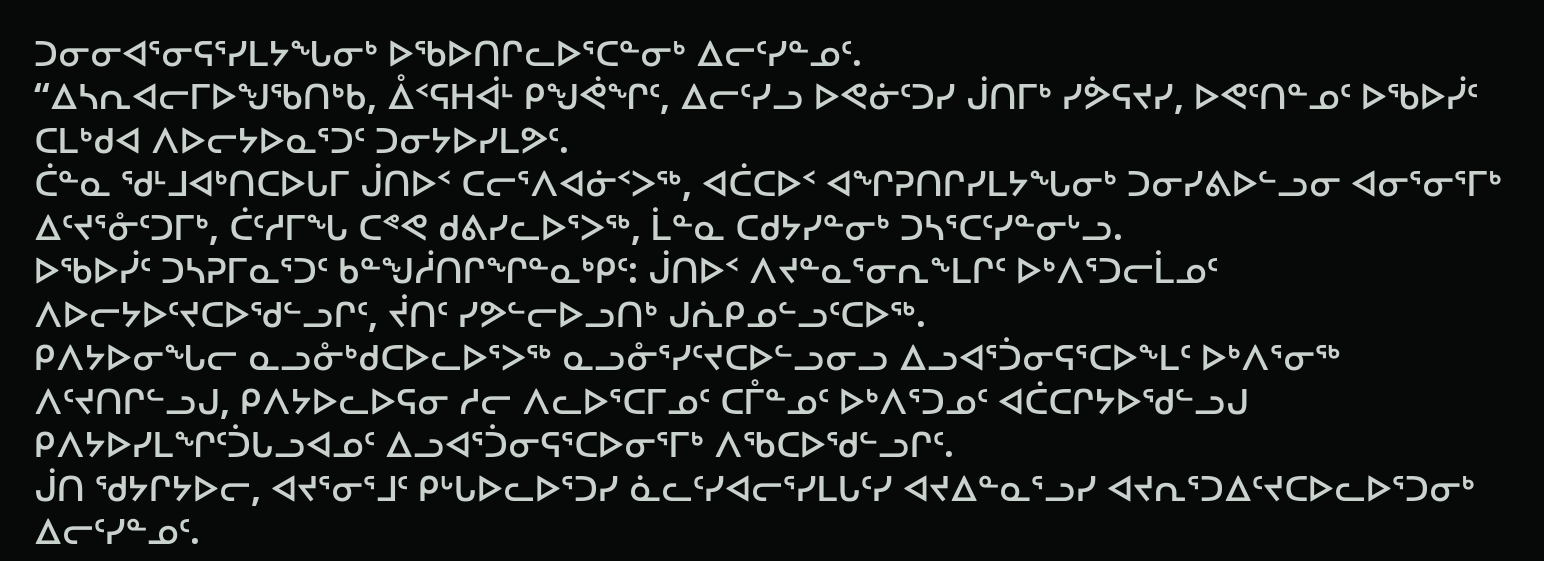ᑐᓂᓂᐊᕐᓂᕋᕐᓯᒪᔭᖓᓂᒃ ᐅᖃᐅᑎᒋᓚᐅᕐᑕᓐᓂᒃ ᐃᓕᑦᓯᓐᓄᑦ.
“ᐃᓴᕆᐊᓕᒥᐅᖑᖃᑎᒃᑲ, ᐂᑉᕋᕼᐋᒻ ᑭᖑᕚᖏᑦ, ᐃᓕᑦᓯᓗ ᐅᕙᓃᑦᑐᓯ ᒎᑎᒥᒃ ᓯᕘᕋᔪᓯ, ᐅᕙᑦᑎᓐᓄᑦ ᐅᖃᐅᓰᑦ ᑕᒪᒃᑯᐊ ᐱᐅᓕᔭᐅᓇᕐᑐᑦ ᑐᓂᔭᐅᓯᒪᕗᑦ.
ᑖᓐᓇ ᖁᒻᒧᐊᒃᑎᑕᐅᒐᒥ ᒎᑎᐅᑉ ᑕᓕᕐᐱᐊᓃᑉᐳᖅ, ᐊᑖᑕᐅᑉ ᐊᖏᕈᑎᒋᓯᒪᔭᖓᓂᒃ ᑐᓂᓯᕕᐅᓪᓗᓂ ᐊᓂᕐᓂᕐᒥᒃ ᐃᑦᔪᕐᓁᑦᑐᒥᒃ, ᑖᑦᓱᒥᖓ ᑕᕝᕙ ᑯᕕᓯᓚᐅᕐᐳᖅ, ᒫᓐᓇ ᑕᑯᔭᓯᓐᓂᒃ ᑐᓴᕐᑕᑦᓯᓐᓂᒡᓗ.
ᐅᖃᐅᓰᑦ ᑐᓴᕈᒥᓇᕐᑐᑦ ᑲᓐᖑᓲᑎᒋᖏᓐᓇᒃᑭᑦ: ᒎᑎᐅᑉ ᐱᔪᓐᓇᕐᓂᕆᖕᒪᒋᑦ ᐅᒃᐱᕐᑐᓕᒫᓄᑦ ᐱᐅᓕᔭᐅᑦᔪᑕᐅᖁᓪᓗᒋᑦ, ᔫᑎᑦ ᓯᕗᓪᓕᐅᓗᑎᒃ ᒍᕇᑭᓄᓪᓗᑦᑕᐅᖅ.
ᑭᐱᔭᐅᓂᖓᓕ ᓇᓗᓁᒃᑯᑕᐅᓚᐅᕐᐳᖅ ᓇᓗᓁᕐᓯᑦᔪᑕᐅᓪᓗᓂᓗ ᐃᓗᐊᕐᑑᓂᕋᕐᑕᐅᖕᒪᑦ ᐅᒃᐱᕐᓂᖅ ᐱᑦᔪᑎᒋᓪᓗᒍ, ᑭᐱᔭᐅᓚᐅᕋᓂ ᓱᓕ ᐱᓚᐅᕐᑕᒥᓄᑦ ᑕᒤᓐᓄᑦ ᐅᒃᐱᕐᑐᓄᑦ ᐊᑖᑕᒋᔭᐅᖁᓪᓗᒍ ᑭᐱᔭᐅᓯᒪᖏᑦᑑᒐᓗᐊᓄᑦ ᐃᓗᐊᕐᑑᓂᕋᕐᑕᐅᓂᕐᒥᒃ ᐱᖃᑕᐅᖁᓪᓗᒋᑦ.
ᒎᑎ ᖁᔭᒋᔭᐅᓕ, ᐊᔪᕐᓂᕐᒧᑦ ᑭᒡᒐᐅᓚᐅᕐᑐᓯ ᓈᓚᑦᓯᐊᓕᕐᓯᒪᒐᑦᓯ ᐊᔪᐃᓐᓇᕐᓗᓯ ᐊᔪᕆᕐᑐᐃᑦᔪᑕᐅᓚᐅᕐᑐᓂᒃ ᐃᓕᑦᓯᓐᓄᑦ.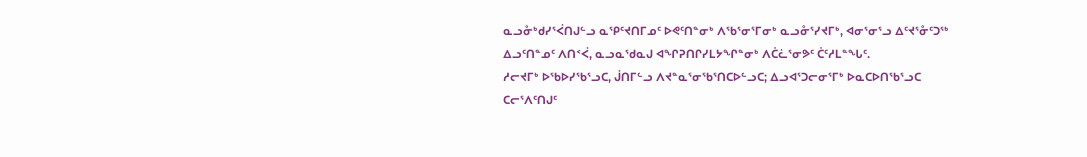ᓇᓗᓁᒃᑯᓯᕐᐹᑎᒍᓪᓗ ᓇᕿᑦᔪᑎᒥᓄᑦ ᐅᕙᑦᑎᓐᓂᒃ ᐱᖃᕐᓂᕐᒥᓂᒃ ᓇᓗᓁᕐᓯᔪᒥᒃ, ᐊᓂᕐᓂᕐᓗ ᐃᑦᔪᕐᓁᑦᑐᖅ ᐃᓗᑦᑎᓐᓄᑦ ᐱᑎᑉᐹ, ᓇᓗᓇᖁᓇᒍ ᐊᖏᕈᑎᒋᓯᒪᔭᖏᓐᓂᒃ ᐱᑖᓛᕐᓂᕗᑦ ᑖᑦᓱᒪᓐᖓᑦ.
ᓱᓕᔪᒥᒃ ᐅᖃᐅᓯᖃᕐᓗᑕ, ᒎᑎᒥᓪᓗ ᐱᔪᓐᓇᕐᓂᖃᕐᑎᑕᐅᓪᓗᑕ; ᐃᓗᐊᕐᑐᓕᓂᕐᒥᒃ ᐅᓇᑕᐅᑎᖃᕐᓗᑕ ᑕᓕᕐᐱᑦᑎᒍᑦ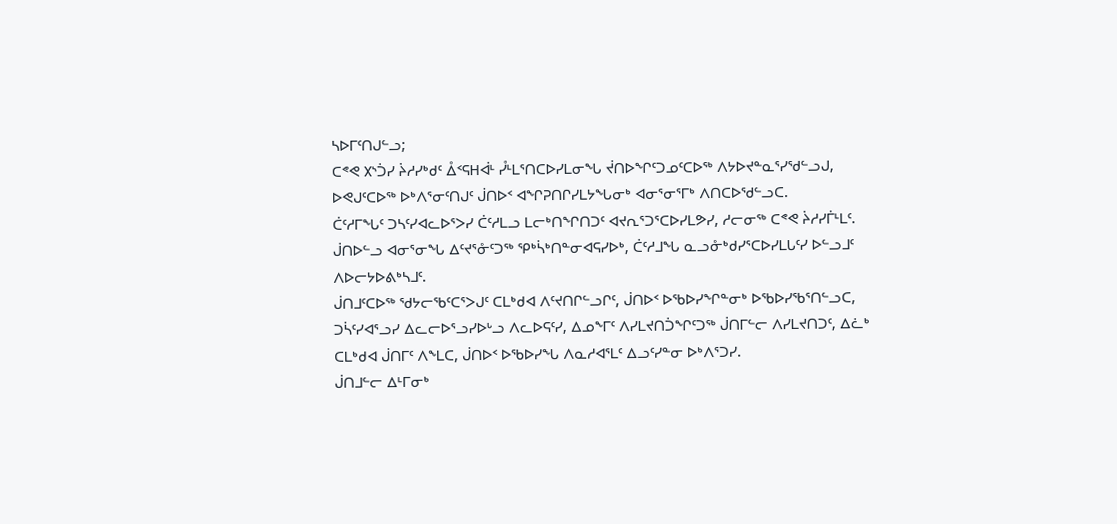ᓴᐅᒥᑦᑎᒍᓪᓗ;
ᑕᕝᕙ ᙭ᔅᑑᓯ ᔩᓱᓯᒃᑯᑦ ᐂᑉᕋᕼᐋᒻ ᓮᒻᒪᕐᑎᑕᐅᓯᒪᓂᖓ ᔫᑎᐅᖏᑦᑐᓄᑦᑕᐅᖅ ᐱᔭᐅᔪᓐᓇᕐᓯᖁᓪᓗᒍ, ᐅᕙᒍᑦᑕᐅᖅ ᐅᒃᐱᕐᓂᑦᑎᒍᑦ ᒎᑎᐅᑉ ᐊᖏᕈᑎᒋᓯᒪᔭᖓᓂᒃ ᐊᓂᕐᓂᕐᒥᒃ ᐱᑎᑕᐅᖁᓪᓗᑕ.
ᑖᑦᓱᒥᖓᑦ ᑐᓴᑦᓯᐊᓚᐅᕐᐳᓯ ᑖᑦᓱᒪᓗ ᒪᓕᒃᑎᖏᑎᑐᑦ ᐊᔪᕆᕐᑐᕐᑕᐅᓯᒪᕗᓯ, ᓱᓕᓂᖅ ᑕᕝᕙ ᔩᓱᓯᒦᒻᒪᑦ.
ᒎᑎᐅᓪᓗ ᐊᓂᕐᓂᖓ ᐃᑦᔪᕐᓁᑦᑐᖅ ᕿᒃᓵᒃᑎᓐᓂᐊᕋᓯᐅᒃ, ᑖᑦᓱᒧᖓ ᓇᓗᓁᒃᑯᓯᕐᑕᐅᓯᒪᒐᑦᓯ ᐅᓪᓗᒧᑦ ᐱᐅᓕᔭᐅᕕᒃᓴᒧᑦ.
ᒎᑎᒧᑦᑕᐅᖅ ᖁᔭᓕᖃᑦᑕᕐᐳᒍᑦ ᑕᒪᒃᑯᐊ ᐱᑦᔪᑎᒋᓪᓗᒋᑦ, ᒎᑎᐅᑉ ᐅᖃᐅᓯᖏᓐᓂᒃ ᐅᖃᐅᓯᖃᕐᑎᓪᓗᑕ, ᑐᓵᑦᓯᐊᕐᓗᓯ ᐃᓚᓕᐅᕐᓗᓯᐅᒡᓗ ᐱᓚᐅᕋᑦᓯ, ᐃᓄᖕᒥᑦ ᐱᓯᒪᔪᑎᑑᖏᑦᑐᖅ ᒎᑎᒥᓪᓕ ᐱᓯᒪᔪᑎᑐᑦ, ᐃᓛᒃ ᑕᒪᒃᑯᐊ ᒎᑎᒥᑦ ᐱᖕᒪᑕ, ᒎᑎᐅᑉ ᐅᖃᐅᓯᖓ ᐱᓇᓱᐊᕐᒪᑦ ᐃᓗᑦᓯᓐᓂ ᐅᒃᐱᕐᑐᓯ.
ᒎᑎᒧᓪᓕ ᐃᒻᒥᓂᒃ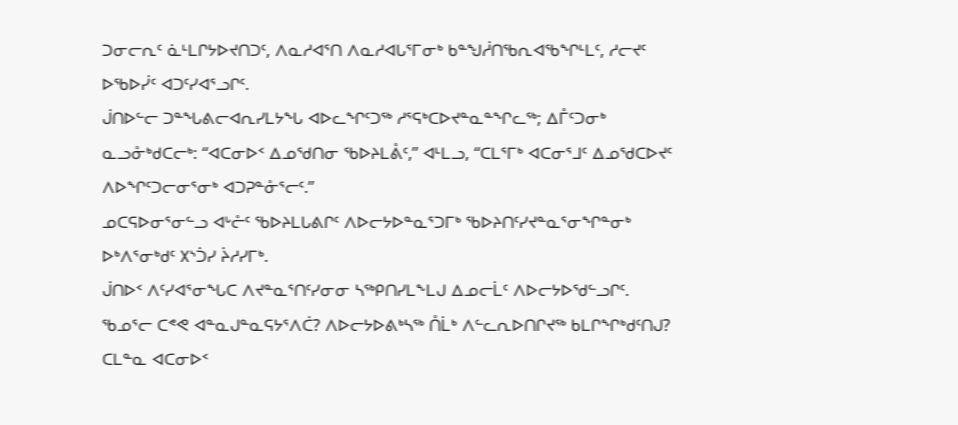ᑐᓂᓕᕆᑦ ᓈᒻᒪᒋᔭᐅᔪᑎᑐᑦ, ᐱᓇᓱᐊᕐᑎ ᐱᓇᓱᐊᒐᕐᒥᓂᒃ ᑲᓐᖑᓲᑎᖃᕆᐊᖃᖏᒻᒪᑦ, ᓱᓕᔪᑦ ᐅᖃᐅᓰᑦ ᐊᑐᑦᓯᐊᕐᓗᒋᑦ.
ᒎᑎᐅᓪᓕ ᑐᓐᖓᕕᓕᐊᕆᓯᒪᔭᖓ ᐊᐅᓚᖏᑦᑐᖅ ᓱᕐᕋᒃᑕᐅᔪᓐᓇᓐᖏᓚᖅ; ᐃᒤᑦᑐᓂᒃ ᓇᓗᓁᒃᑯᑕᓕᒃ: “ᐊᑕᓂᐅᑉ ᐃᓄᖁᑎᓂ ᖃᐅᔨᒪᕔᑦ,” ᐊᒻᒪᓗ, “ᑕᒪᕐᒥᒃ ᐊᑕᓂᕐᒧᑦ ᐃᓄᖁᑕᐅᔪᑦ ᐱᐅᖏᑦᑐᓕᓂᕐᓂᒃ ᐊᑐᕈᓐᓁᕐᓕᑦ.”
ᓄᑕᕋᐅᓂᕐᓂᓪᓗ ᐊᒡᓔᑦ ᖃᐅᔨᒪᒐᕕᒋᑦ ᐱᐅᓕᔭᐅᓐᓇᕐᑐᒥᒃ ᖃᐅᔨᑎᑦᓯᔪᓐᓇᕐᓂᖏᓐᓂᒃ ᐅᒃᐱᕐᓂᒃᑯᑦ ᙭ᔅᑑᓯ ᔩᓱᓯᒥᒃ.
ᒎᑎᐅᑉ ᐱᑦᓯᐊᕐᓂᖓᑕ ᐱᔪᓐᓇᕐᑎᑦᓯᓂᓂ ᓴᖅᑭᑎᓯᒪᖕᒪᒍ ᐃᓄᓕᒫᑦ ᐱᐅᓕᔭᐅᖁᓪᓗᒋᑦ.
ᖃᓄᕐᓕ ᑕᕝᕙ ᐊᓐᓇᒍᓐᓇᕋᔭᕐᐱᑖ? ᐱᐅᓕᔭᐅᕕᒃᓴᖅ ᑍᒫᒃ ᐱᓪᓚᕆᐅᑎᒋᔪᖅ ᑲᒪᒋᖏᒃᑯᑦᑎᒍ? ᑕᒪᓐᓇ ᐊᑕᓂᐅᑉ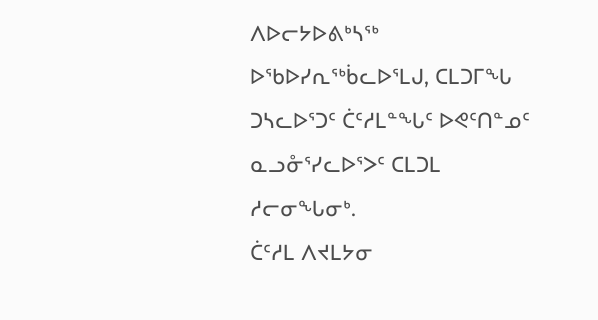ᐱᐅᓕᔭᐅᕕᒃᓴᖅ ᐅᖃᐅᓯᕆᖅᑳᓚᐅᕐᒪᒍ, ᑕᒪᑐᒥᖓ ᑐᓴᓚᐅᕐᑐᑦ ᑖᑦᓱᒪᓐᖓᑦ ᐅᕙᑦᑎᓐᓄᑦ ᓇᓗᓁᕐᓯᓚᐅᕐᐳᑦ ᑕᒪᑐᒪ ᓱᓕᓂᖓᓂᒃ.
ᑖᑦᓱᒪ ᐱᔪᒪᔭᓂ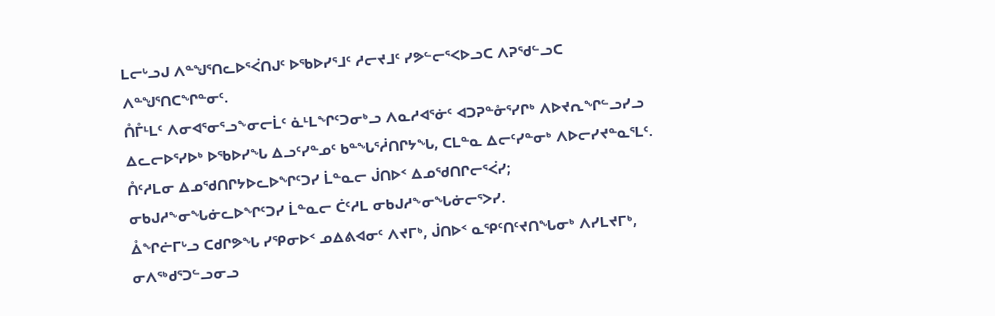ᒪᓕᒡᓗᒍ ᐱᓐᖑᕐᑎᓚᐅᕐᐹᑎᒍᑦ ᐅᖃᐅᓯᕐᒧᑦ ᓱᓕᔪᒧᑦ ᓯᕗᓪᓕᕐᐸᐅᓗᑕ ᐱᕈᖁᓪᓗᑕ ᐱᓐᖑᕐᑎᑕᖏᓐᓂᑦ.
ᑍᒤᒻᒪᑦ ᐱᓂᐊᕐᓂᕐᓗᖕᓂᓕᒫᑦ ᓈᒻᒪᖏᑦᑐᓂᒃᓗ ᐱᓇᓱᐊᕐᓃᑦ ᐊᑐᕈᓐᓁᕐᓯᒋᒃ ᐱᐅᔪᕆᖏᓪᓗᓯᓗ ᐃᓚᓕᐅᕐᓯᐅᒃ ᐅᖃᐅᓯᖓ ᐃᓗᑦᓯᓐᓄᑦ ᑲᓐᖓᕐᓲᑎᒋᔭᖓ, ᑕᒪᓐᓇ ᐃᓕᑦᓯᓐᓂᒃ ᐱᐅᓕᓯᔪᓐᓇᕐᒪᑦ.
ᑍᑦᓱᒪᓂ ᐃᓄᖁᑎᒋᔭᐅᓚᐅᖏᑦᑐᓯ ᒫᓐᓇᓕ ᒎᑎᐅᑉ ᐃᓄᖁᑎᒋᓕᕐᐹᓯ; ᓂᑲᒍᓱᖕᓂᖓᓃᓚᐅᖏᑦᑐᓯ ᒫᓐᓇᓕ ᑖᑦᓱᒪ ᓂᑲᒍᓱᖕᓂᖓᓃᓕᕐᐳᓯ.
ᐂᖏᓖᒥᒡᓗ ᑕᑯᒋᕗᖓ ᓯᕿᓂᐅᑉ ᓄᐃᕕᐊᓂᑦ ᐱᔪᒥᒃ, ᒎᑎᐅᑉ ᓇᕿᑦᑎᑦᔪᑎᖓᓂᒃ ᐱᓯᒪᔪᒥᒃ, ᓂᐱᖅᑯᕐᑐᓪᓗᓂᓗ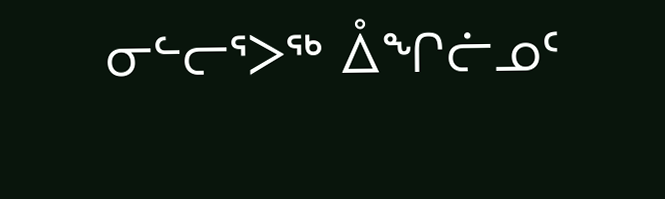ᓂᓪᓕᕐᐳᖅ ᐂᖏᓖᓄᑦ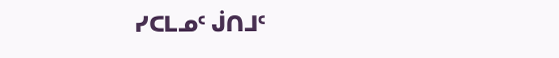ᓯᑕᒪᓄᑦ ᒎᑎᒧᑦ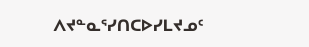ᐱᔪᓐᓇᕐᓯᑎᑕᐅᓯᒪᔪᓄᑦ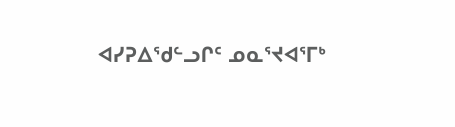ᐊᓯᕈᐃᖁᓪᓗᒋᑦ ᓄᓇᕐᔪᐊᕐᒥᒃ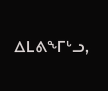ᐃᒪᕕᖕᒥᒡᓗ,